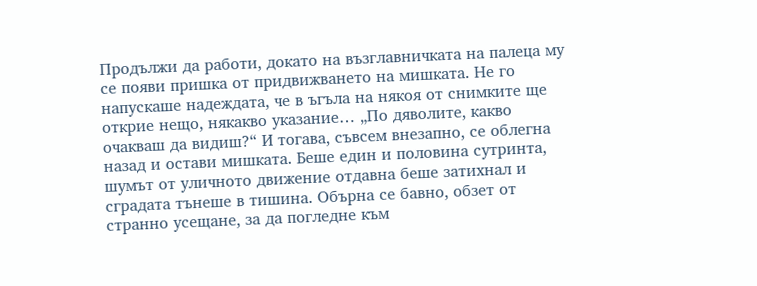Продължи да работи, докато на възглавничката на палеца му се появи пришка от придвижването на мишката. Не го напускаше надеждата, че в ъгъла на някоя от снимките ще открие нещо, някакво указание… „По дяволите, какво очакваш да видиш?“ И тогава, съвсем внезапно, се облегна назад и остави мишката. Беше един и половина сутринта, шумът от уличното движение отдавна беше затихнал и сградата тънеше в тишина. Обърна се бавно, обзет от странно усещане, за да погледне към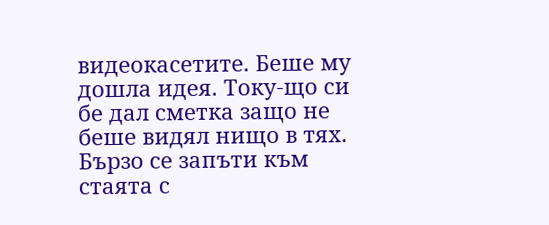видеокасетите. Беше му дошла идея. Току-що си бе дал сметка защо не беше видял нищо в тях.
Бързо се запъти към стаята с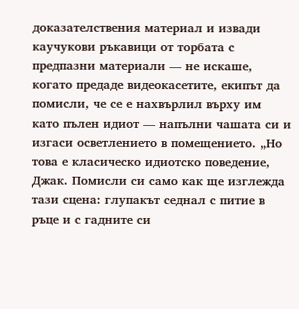доказателствения материал и извади каучукови ръкавици от торбата с предпазни материали — не искаше, когато предаде видеокасетите, екипът да помисли, че се е нахвърлил върху им като пълен идиот — напълни чашата си и изгаси осветлението в помещението. „Но това е класическо идиотско поведение, Джак. Помисли си само как ще изглежда тази сцена: глупакът седнал с питие в ръце и с гадните си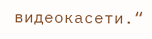видеокасети.“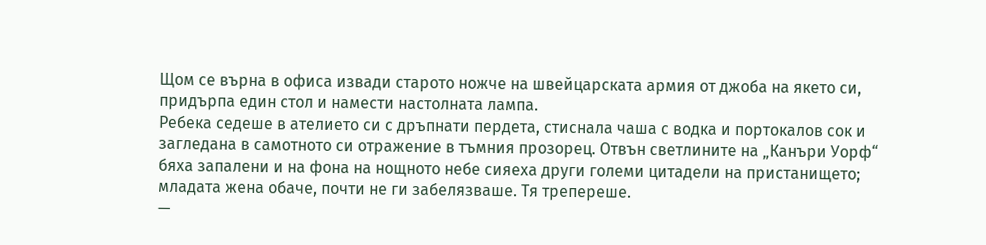Щом се върна в офиса извади старото ножче на швейцарската армия от джоба на якето си, придърпа един стол и намести настолната лампа.
Ребека седеше в ателието си с дръпнати пердета, стиснала чаша с водка и портокалов сок и загледана в самотното си отражение в тъмния прозорец. Отвън светлините на „Канъри Уорф“ бяха запалени и на фона на нощното небе сияеха други големи цитадели на пристанището; младата жена обаче, почти не ги забелязваше. Тя трепереше.
—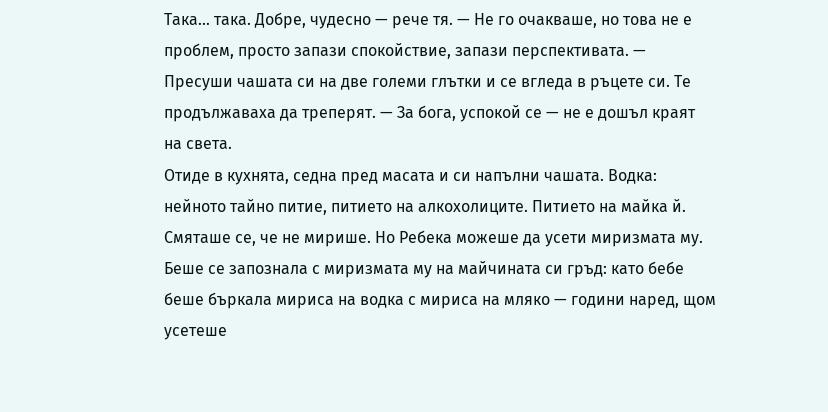Така… така. Добре, чудесно — рече тя. — Не го очакваше, но това не е проблем, просто запази спокойствие, запази перспективата. — Пресуши чашата си на две големи глътки и се вгледа в ръцете си. Те продължаваха да треперят. — За бога, успокой се — не е дошъл краят на света.
Отиде в кухнята, седна пред масата и си напълни чашата. Водка: нейното тайно питие, питието на алкохолиците. Питието на майка й. Смяташе се, че не мирише. Но Ребека можеше да усети миризмата му. Беше се запознала с миризмата му на майчината си гръд: като бебе беше бъркала мириса на водка с мириса на мляко — години наред, щом усетеше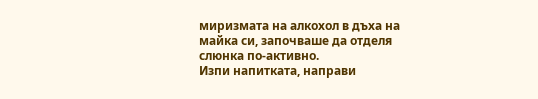миризмата на алкохол в дъха на майка си, започваше да отделя слюнка по-активно.
Изпи напитката, направи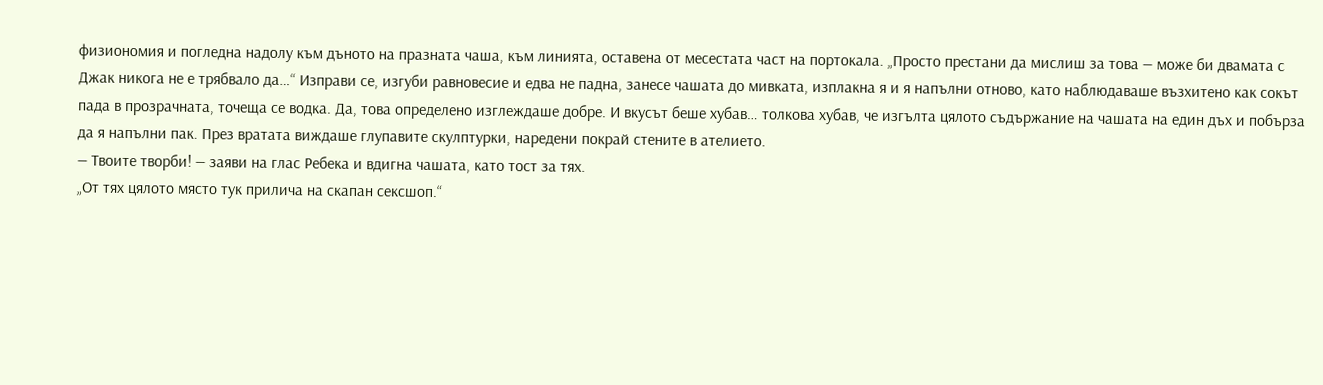физиономия и погледна надолу към дъното на празната чаша, към линията, оставена от месестата част на портокала. „Просто престани да мислиш за това — може би двамата с Джак никога не е трябвало да…“ Изправи се, изгуби равновесие и едва не падна, занесе чашата до мивката, изплакна я и я напълни отново, като наблюдаваше възхитено как сокът пада в прозрачната, точеща се водка. Да, това определено изглеждаше добре. И вкусът беше хубав… толкова хубав, че изгълта цялото съдържание на чашата на един дъх и побърза да я напълни пак. През вратата виждаше глупавите скулптурки, наредени покрай стените в ателието.
— Твоите творби! — заяви на глас Ребека и вдигна чашата, като тост за тях.
„От тях цялото място тук прилича на скапан сексшоп.“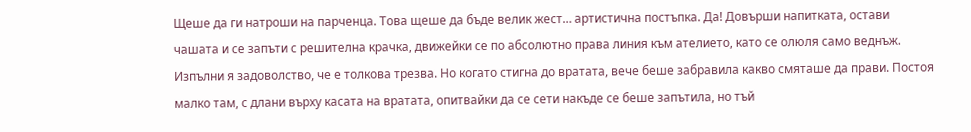Щеше да ги натроши на парченца. Това щеше да бъде велик жест… артистична постъпка. Да! Довърши напитката, остави чашата и се запъти с решителна крачка, движейки се по абсолютно права линия към ателието, като се олюля само веднъж. Изпълни я задоволство, че е толкова трезва. Но когато стигна до вратата, вече беше забравила какво смяташе да прави. Постоя малко там, с длани върху касата на вратата, опитвайки да се сети накъде се беше запътила, но тъй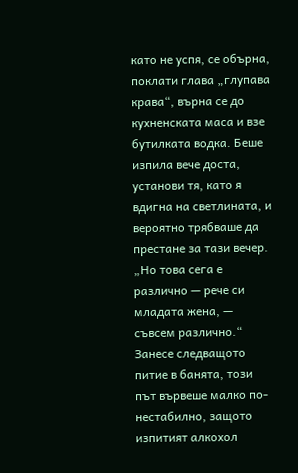като не успя, се обърна, поклати глава „глупава крава“, върна се до кухненската маса и взе бутилката водка. Беше изпила вече доста, установи тя, като я вдигна на светлината, и вероятно трябваше да престане за тази вечер. „Но това сега е различно — рече си младата жена, — съвсем различно.“
Занесе следващото питие в банята, този път вървеше малко по-нестабилно, защото изпитият алкохол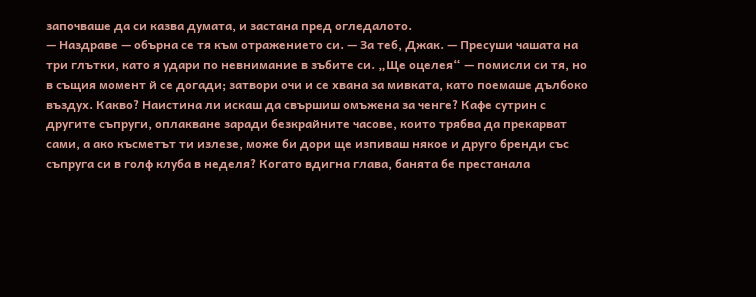започваше да си казва думата, и застана пред огледалото.
— Наздраве — обърна се тя към отражението си. — За теб, Джак. — Пресуши чашата на три глътки, като я удари по невнимание в зъбите си. „Ще оцелея“ — помисли си тя, но в същия момент й се догади; затвори очи и се хвана за мивката, като поемаше дълбоко въздух. Какво? Наистина ли искаш да свършиш омъжена за ченге? Кафе сутрин с другите съпруги, оплакване заради безкрайните часове, които трябва да прекарват сами, а ако късметът ти излезе, може би дори ще изпиваш някое и друго бренди със съпруга си в голф клуба в неделя? Когато вдигна глава, банята бе престанала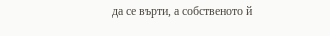да се върти, а собственото й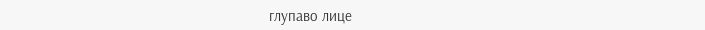глупаво лице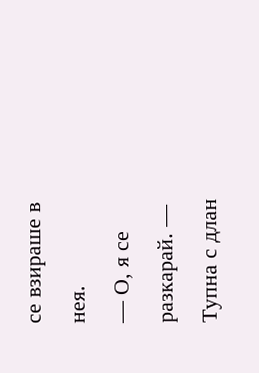се взираше в нея.
— О, я се разкарай. — Тупна с длан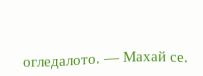огледалото. — Махай се.